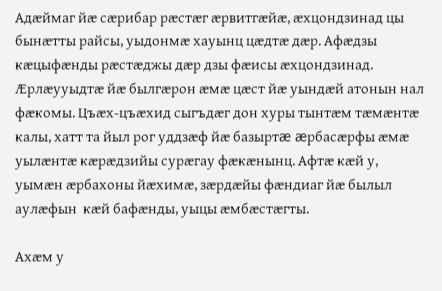Адæймаг йæ сæрибар рæстæг æрвитгæйæ, æхцондзинад цы бынæтты райсы, уыдонмæ хауынц цæдтæ дæр. Афæдзы кæцыфæнды рæстæджы дæр дзы фæисы æхцондзинад. Æрлæууыдтæ йæ былгæрон æмæ цæст йæ уындæй атонын нал фæкомы. Цъæх-цъæхид сыгъдæг дон хуры тынтæм тæмæнтæ калы, хатт та йыл рог уддзæф йæ базыртæ æрбасæрфы æмæ уылæнтæ кæрæдзийы сурæгау фæкæнынц. Афтæ кæй у, уымæн æрбахоны йæхимæ, зæрдæйы фæндиаг йæ былыл аулæфын  кæй бафæнды, уыцы æмбæстæгты.

Ахæм у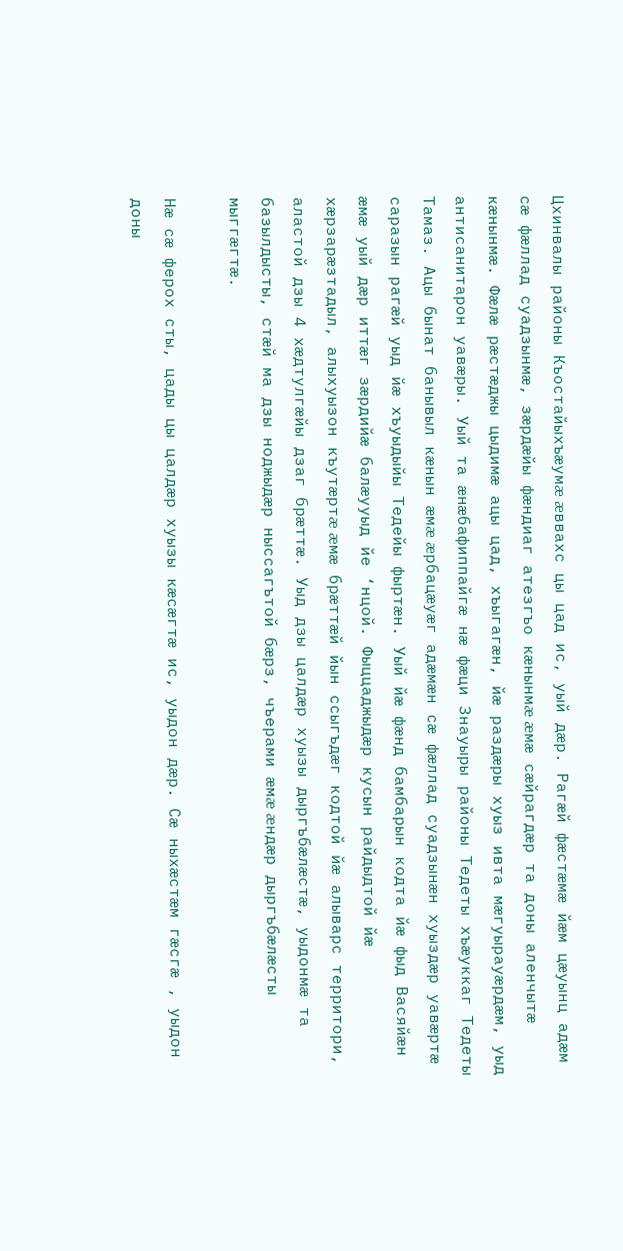Цхинвалы районы Къостайыхъæумæ æввахс цы цад ис, уый дæр. Рагæй фæстæмæ йæм цæуынц адæм сæ фæллад суадзынмæ, зæрдæйы фæндиаг атезгъо кæнынмæ æмæ сæйрагдæр та доны аленчытæ кæнынмæ. Фæлæ рæстæджы цыдимæ ацы цад, хъыгагæн, йæ раздæры хуыз ивта мæгуырауæрдæм, уыд антисанитарон уавæры. Уый та æнæбафиппайгæ нæ фæци Знауыры районы Тедеты хъæуккаг Тедеты Тамаз. Ацы бынат банывыл кæнын æмæ æрбацæуæг адæмæн сæ фæллад суадзынæн хуыздæр уавæртæ саразын рагæй уыд йæ хъуыдыйы Тедейы фыртæн. Уый йæ фæнд бамбарын кодта йæ фыд Васяйæн æмæ уый дæр иттæг зæрдийæ балæууыд йе ‘нцой. Фыццаджыдæр кусын райдыдтой йæ хæрзарæзтадыл, алыхуызон къутæртæ æмæ брæттæй йын ссыгъдæг кодтой йæ алыварс территори, аластой дзы 4 хæдтулгæйы дзаг брæттæ. Уыд дзы цалдæр хуызы дыргъбæлæстæ, уыдонмæ та базылдысты, стæй ма дзы ноджыдæр ныссагътой бæрз, чъерами æмæ æндæр дыргъбæлæсты мыггæгтæ.

Нæ сæ ферох сты, цады цы цалдæр хуызы кæсæгтæ ис, уыдон дæр. Сæ ныхæстæм гæсгæ , уыдон доны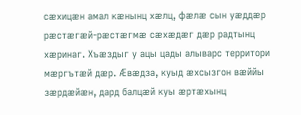сæхицæн амал кæнынц хæлц, фæлæ сын уæддæр рæстæгæй-рæстæгмæ сæхæдæг дæр радтынц хæринаг. Хъæздыг у ацы цады алыварс территори мæргътæй дæр. Æвæдза, куыд æхсызгон вæййы зæрдæйæн, дард балцæй куы æртæхынц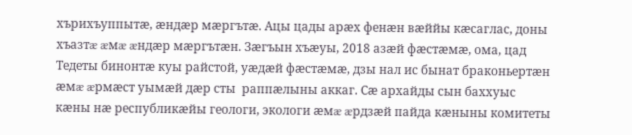хърихъуппытæ, æндæр мæргътæ. Ацы цады арæх фенæн вæййы кæсаглас, доны хъазтæ æмæ æндæр мæргътæн. Зæгъын хъæуы, 2018 азæй фæстæмæ, ома, цад Тедеты бинонтæ куы райстой, уæдæй фæстæмæ, дзы нал ис бынат браконьертæн æмæ æрмæст уымæй дæр сты  раппæлыны аккаг. Сæ архайды сын баххуыс кæны нæ республикæйы геологи, экологи æмæ æрдзæй пайда кæныны комитеты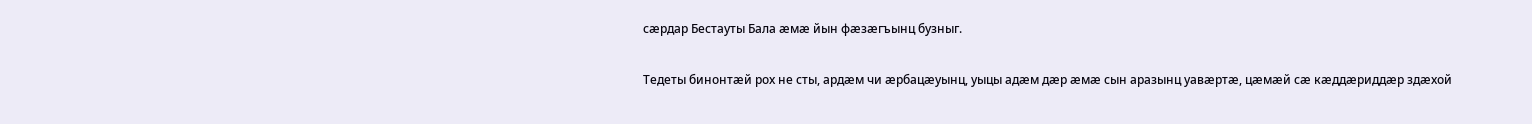сæрдар Бестауты Бала æмæ йын фæзæгъынц бузныг.

Тедеты бинонтæй рох не сты, ардæм чи æрбацæуынц, уыцы адæм дæр æмæ сын аразынц уавæртæ, цæмæй сæ кæддæриддæр здæхой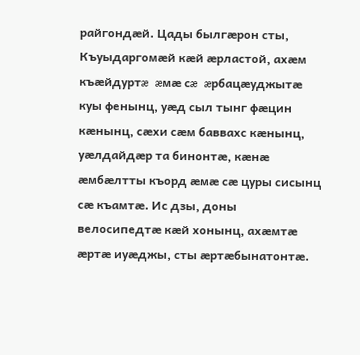райгондæй. Цады былгæрон сты, Къуыдаргомæй кæй æрластой, ахæм къæйдуртæ æмæ сæ æрбацæуджытæ куы фенынц, уæд сыл тынг фæцин кæнынц, сæхи сæм баввахс кæнынц, уæлдайдæр та бинонтæ, кæнæ æмбæлтты къорд æмæ сæ цуры сисынц сæ къамтæ. Ис дзы, доны велосипедтæ кæй хонынц, ахæмтæ æртæ иуæджы, сты æртæбынатонтæ.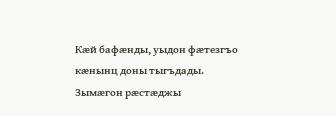Кæй бафæнды, уыдон фæтезгъо кæнынц доны тыгъдады. Зымæгон рæстæджы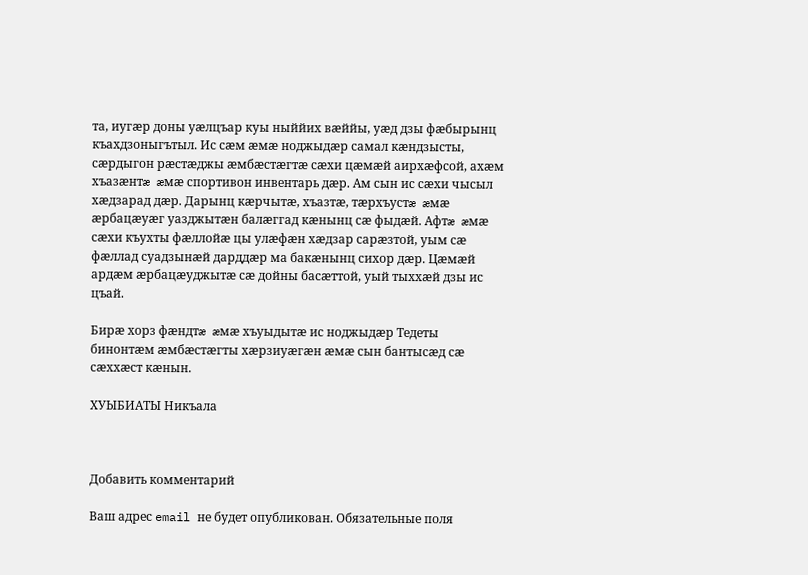та, иугæр доны уæлцъар куы ныййих вæййы, уæд дзы фæбырынц къахдзоныгътыл. Ис сæм æмæ ноджыдæр самал кæндзысты, сæрдыгон рæстæджы æмбæстæгтæ сæхи цæмæй аирхæфсой, ахæм хъазæнтæ æмæ спортивон инвентарь дæр. Ам сын ис сæхи чысыл хæдзарад дæр. Дарынц кæрчытæ, хъазтæ, тæрхъустæ æмæ æрбацæуæг уазджытæн балæггад кæнынц сæ фыдæй. Афтæ æмæ сæхи къухты фæллойæ цы улæфæн хæдзар сарæзтой, уым сæ фæллад суадзынæй дарддæр ма бакæнынц сихор дæр. Цæмæй ардæм æрбацæуджытæ сæ дойны басæттой, уый тыххæй дзы ис цъай.

Бирæ хорз фæндтæ æмæ хъуыдытæ ис ноджыдæр Тедеты бинонтæм æмбæстæгты хæрзиуæгæн æмæ сын бантысæд сæ сæххæст кæнын.

ХУЫБИАТЫ Никъала



Добавить комментарий

Ваш адрес email не будет опубликован. Обязательные поля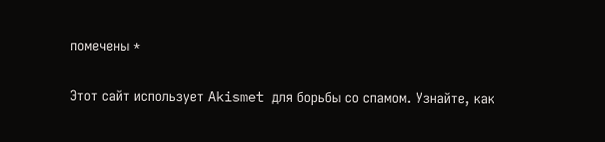помечены *

Этот сайт использует Akismet для борьбы со спамом. Узнайте, как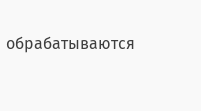обрабатываются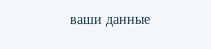ваши данные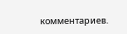комментариев.